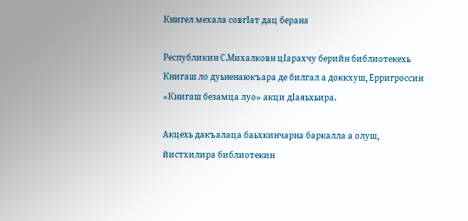Книгел мехала совгIат дац берана

Республикин С.Михалковн цIарахчу берийн библиотекехь Книгаш ло дуьненаюкъара де билгал а доккхуш, Ерригроссин «Книгаш безамца луо» акци дIаяьхьира.

Акцехь дакъалаца баьхкинчарна баркалла а олуш, йистхилира библиотекин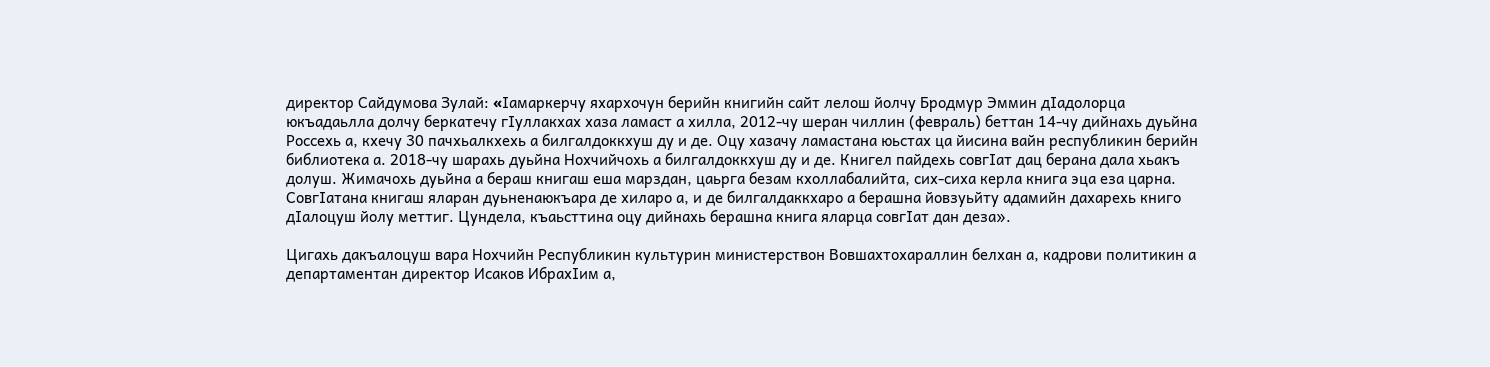директор Сайдумова Зулай: «Iамаркерчу яхархочун берийн книгийн сайт лелош йолчу Бродмур Эммин дIадолорца юкъадаьлла долчу беркатечу гIуллакхах хаза ламаст а хилла, 2012-чу шеран чиллин (февраль) беттан 14-чу дийнахь дуьйна Россехь а, кхечу 30 пачхьалкхехь а билгалдоккхуш ду и де. Оцу хазачу ламастана юьстах ца йисина вайн республикин берийн библиотека а. 2018-чу шарахь дуьйна Нохчийчохь а билгалдоккхуш ду и де. Книгел пайдехь совгIат дац берана дала хьакъ долуш. Жимачохь дуьйна а бераш книгаш еша марздан, цаьрга безам кхоллабалийта, сих-сиха керла книга эца еза царна. СовгIатана книгаш яларан дуьненаюкъара де хиларо а, и де билгалдаккхаро а берашна йовзуьйту адамийн дахарехь книго дIалоцуш йолу меттиг. Цундела, къаьсттина оцу дийнахь берашна книга яларца совгIат дан деза».

Цигахь дакъалоцуш вара Нохчийн Республикин культурин министерствон Вовшахтохараллин белхан а, кадрови политикин а департаментан директор Исаков ИбрахIим а,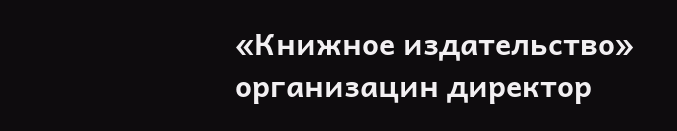«Книжное издательство» организацин директор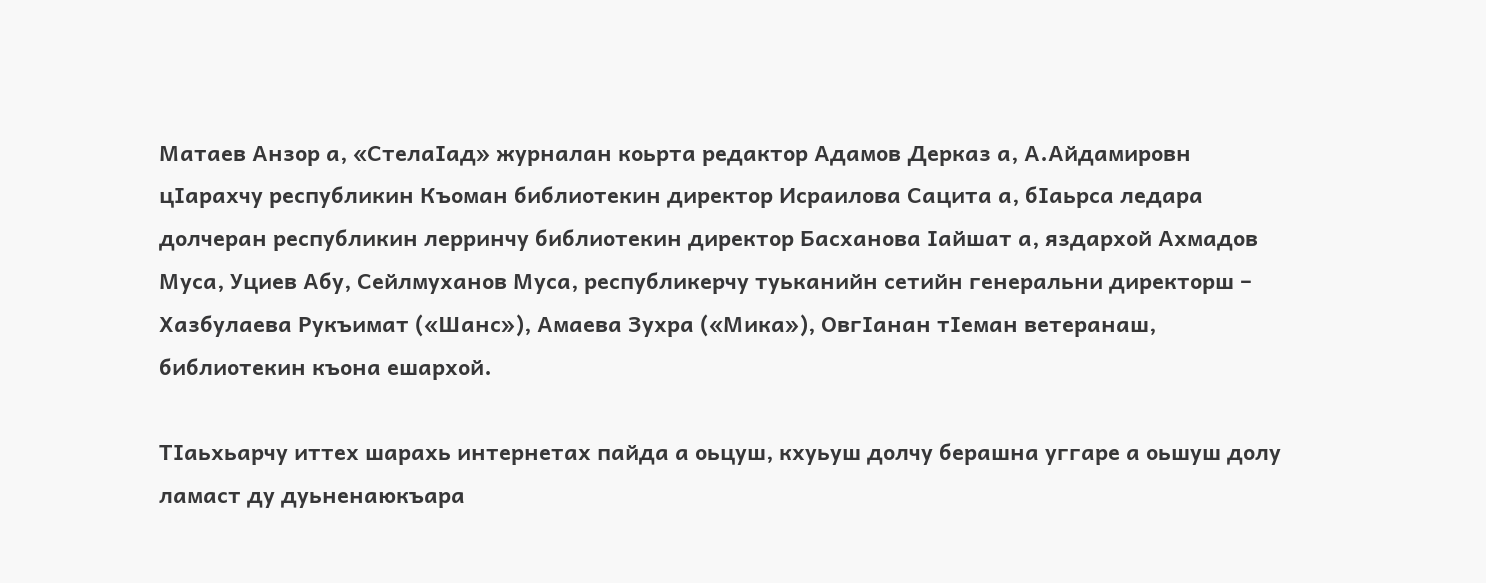Матаев Анзор а, «СтелаIад» журналан коьрта редактор Адамов Дерказ а, А.Айдамировн цIарахчу республикин Къоман библиотекин директор Исраилова Сацита а, бIаьрса ледара долчеран республикин лерринчу библиотекин директор Басханова Iайшат а, яздархой Ахмадов Муса, Уциев Абу, Сейлмуханов Муса, республикерчу туьканийн сетийн генеральни директорш – Хазбулаева Рукъимат («Шанс»), Амаева Зухра («Мика»), ОвгIанан тIеман ветеранаш, библиотекин къона ешархой.

ТIаьхьарчу иттех шарахь интернетах пайда а оьцуш, кхуьуш долчу берашна уггаре а оьшуш долу ламаст ду дуьненаюкъара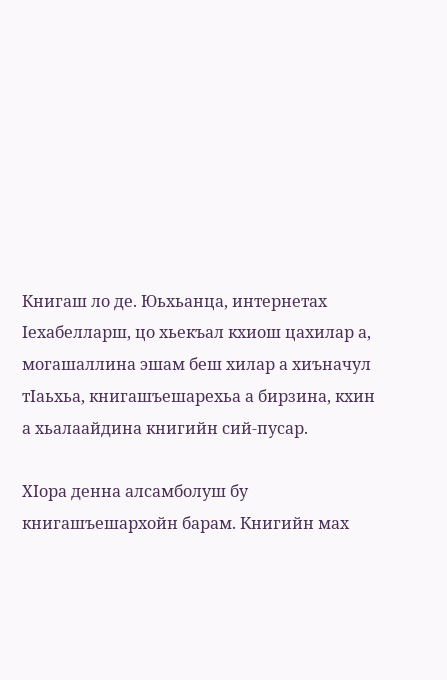Книгаш ло де. Юьхьанца, интернетах Iехабелларш, цо хьекъал кхиош цахилар а, могашаллина эшам беш хилар а хиъначул тIаьхьа, книгашъешарехьа а бирзина, кхин а хьалаайдина книгийн сий-пусар.

ХIора денна алсамболуш бу книгашъешархойн барам. Книгийн мах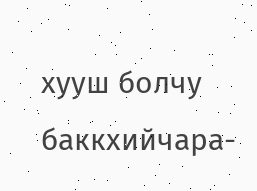хууш болчу баккхийчара-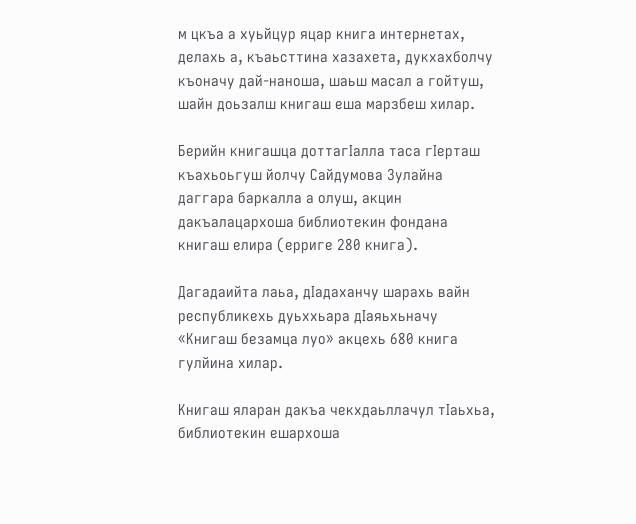м цкъа а хуьйцур яцар книга интернетах, делахь а, къаьсттина хазахета, дукхахболчу къоначу дай-наноша, шаьш масал а гойтуш, шайн доьзалш книгаш еша марзбеш хилар.

Берийн книгашца доттагIалла таса гIерташ къахьоьгуш йолчу Сайдумова Зулайна даггара баркалла а олуш, акцин дакъалацархоша библиотекин фондана книгаш елира (ерриге 280 книга).

Дагадаийта лаьа, дIадаханчу шарахь вайн республикехь дуьххьара дIаяьхьначу «Книгаш безамца луо» акцехь 680 книга гулйина хилар.

Книгаш яларан дакъа чекхдаьллачул тIаьхьа, библиотекин ешархоша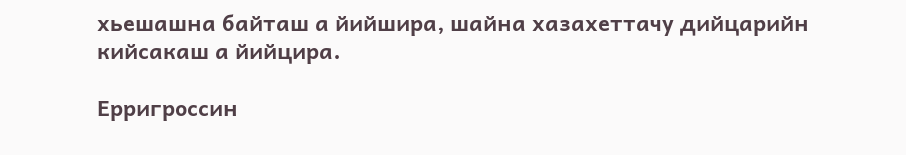хьешашна байташ а йийшира, шайна хазахеттачу дийцарийн кийсакаш а йийцира.

Ерригроссин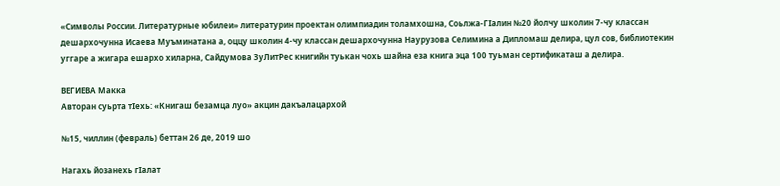«Символы России. Литературные юбилеи» литературин проектан олимпиадин толамхошна, Соьлжа-ГIалин №20 йолчу школин 7-чу классан дешархочунна Исаева Муъминатана а, оццу школин 4-чу классан дешархочунна Наурузова Селимина а Дипломаш делира, цул сов, библиотекин уггаре а жигара ешархо хиларна, Сайдумова ЗуЛитРес книгийн туькан чохь шайна еза книга эца 100 туьман сертификаташ а делира.

ВЕГИЕВА Макка
Авторан суьрта тIехь: «Книгаш безамца луо» акцин дакъалацархой

№15, чиллин (февраль) беттан 26 де, 2019 шо

Нагахь йозанехь гIалат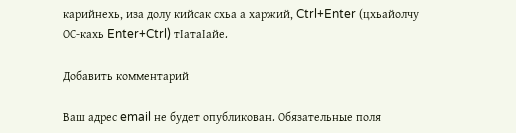карийнехь, иза долу кийсак схьа а харжий, Ctrl+Enter (цхьайолчу ОС-кахь Enter+Ctrl) тIатаIайе.

Добавить комментарий

Ваш адрес email не будет опубликован. Обязательные поля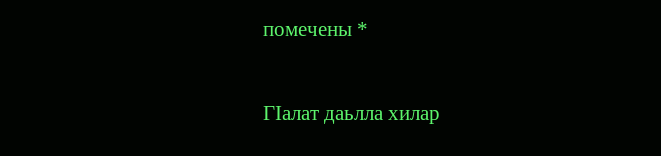помечены *

ГIалат даьлла хилар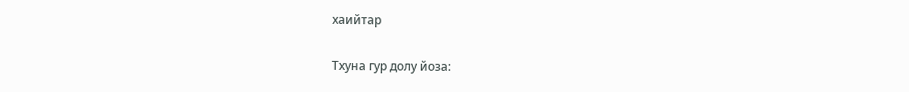хаийтар

Тхуна гур долу йоза: